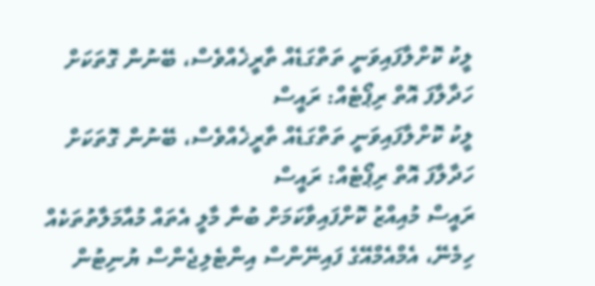ލީކު ކޮށްލާފައިވަނީ ތަތްގަޑެއް ތާރީޚެއްވެސް، ބޭނުން ގޮތަކަށް ހަދާލާފަ އޮތް ރިޕޯޓެއް: ރައީސް
ލީކު ކޮށްލާފައިވަނީ ތަތްގަޑެއް ތާރީޚެއްވެސް، ބޭނުން ގޮތަކަށް ހަދާލާފަ އޮތް ރިޕޯޓެއް: ރައީސް
ރައީސް މުއިއްޒު ކޮށްފައިވާކަމަށް ބުނާ މާލީ އެތައް މުއާމަލާތުތަކެއް ހިމެނޭ، އެމްއެމްއޭގެ ފައިނޭންސް އިންޓެލިޖެންސް ޔުނިޓުން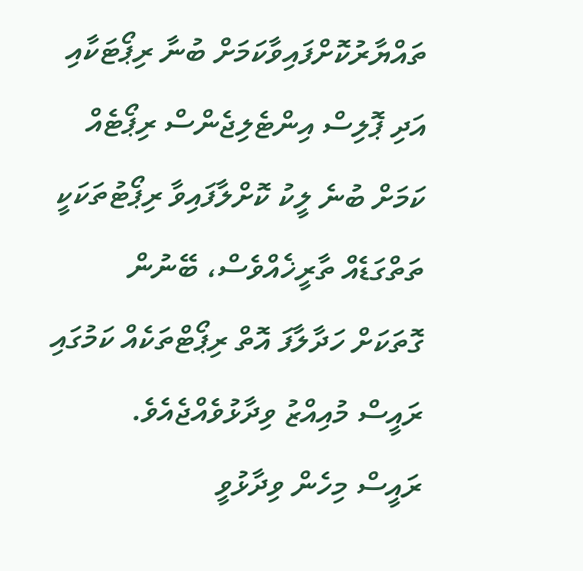ތައްޔާރުކޮށްފައިވާކަމަށް ބުނާ ރިޕޯޓަކާއި އަދި ޕޮލިސް އިންޓެލިޖެންސް ރިޕޯޓެއް ކަމަށް ބުނެ ލީކު ކޮށްލާފައިވާ ރިޕޯޓުތަކަކީ ތަތްގަޑެއް ތާރީޚެއްވެސް، ބޭނުން ގޮތަކަށް ހަދާލާފަ އޮތް ރިޕޯޓްތަކެއް ކަމުގައި ރައީސް މުއިއްޒު ވިދާޅުވެއްޖެއެވެ.
ރައީސް މިހެން ވިދާޅުވީ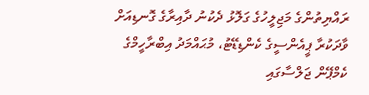ރައްޔިތުންގެ މަޖިލީހުގެ ގަލޮޅު ދެކުނު ދާއިރާގެ ގޮނޑިއަށް ވާދަކުރާ ޕީއެންސީގެ ކެންޑިޑޭޓު، މުޙައްމަދު އިބްރާހީމްގެ ކެމްޕޭން ޖަލްސާގައި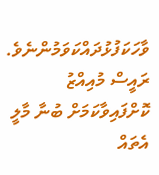ވާހަކަފުޅުދައްކަވަމުންނެވެ.
ރައީސް މުއިއްޒު ކޮށްފައިވާކަމަށް ބުނާ މާލީ އެތައް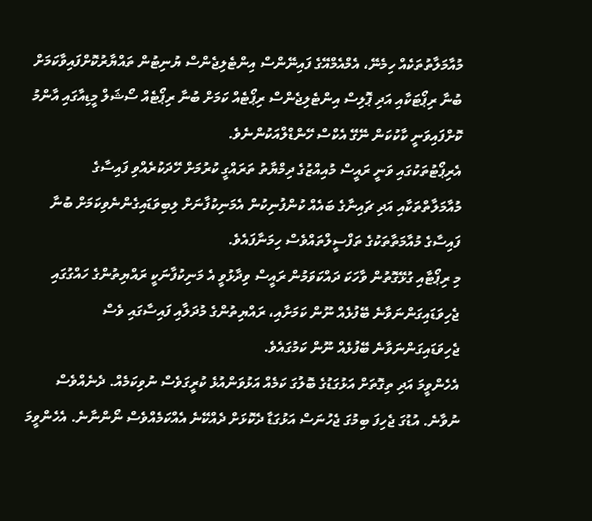މުއާމަލާތުތަކެއް ހިމެނޭ، އެމްއެމްއޭގެ ފައިނޭންސް އިންޓެލިޖެންސް ޔުނިޓުން ތައްޔާރުކޮށްފައިވާކަމަށް ބުނާ ރިޕޯޓަކާއި އަދި ޕޮލިސް އިންޓެލިޖެންސް ރިޕޯޓެއް ކަމަށް ބުނާ ރިޕޯޓެއް ސޯޝަލް މީޑިއާގައި އާންމު ކޮށްފައިވަނީ ކާކުކަން ނޭގޭ އެކްސް ހޭންޑްލްއަކުންނެވެ.
އެރިޕޯޓުތަކުގައި ވަނީ ރައީސް މުއިއްޒުގެ ދިމްޔާތު ތަރައްގީ ކުރުމަށް ހޭދަކުރެއްވި ފައިސާގެ މުއާމަލާތްތަކާއި އަދި ޗައިނާގެ ބައެއް ކުންފުނިކުން އެމަނިކުފާނަށް ލިބިވަޑައިގެންނެވިކަމަށް ބުނާ ފައިސާގެ މުއާމަތާތަކުގެ ތަފްސީލްތައްވެސް ހިމަނާފައެވެ.
މި ރިޕޯޓާއި ގުޅޭގޮތުން ވާހަކަ ދައްކަވަމުން ރައީސް ވިދާޅުވީ އެ މަނިކުފާނަކީ ރައްޔިތުންގެ ހައްގުގައި ޖެހިވަޑައިގަންނަވާނެ ބޭފުޅެއް ނޫން ކަމަށާއި، ރައްޔިތުންގެ މުދަލާއި ފައިސާގައި ވެސް ޖެހިވަޑައިގަންނަވާނެ ބޭފުޅެއް ނޫން ކަމުގައެވެ.
އެހެންވީމަ އަދި ތިގޮތަށް އަޅުގަޑުގެ ބޮލުގަ ކަމެއް އަޅުވަންއުޅެ ކުރީގަވެސް ނުވިކަމެއް. ދެނެއްވެސް ނުވާނެ. އުޑުގަ ޖެހިފަ ބިމުގަ ޖެހުނަސް އަޅުގަޑާ ދެކޮޅަށް ދެއްކޭނެ އެއްކަމެއްވެސް ނޯންނާނެ. އެހެންވީމަ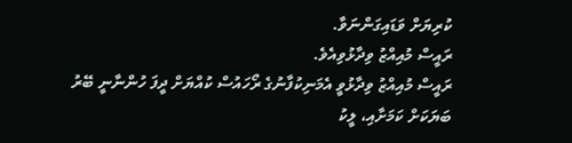ކުރިޔަށް ވަޑައިގަންނަވާ.
ރައީސް މުއިއްޒު ވިދާޅުވިއެވެ.
ރައީސް މުއިއްޒު ވިދާޅުވީ އެމަނިކުފާނުގެ ރޯހައުސް ކުއްޔަށް ދީފަ ހުންނާނީ ބޭރު ބަޔަކަށް ކަމަށާއި، ލީކު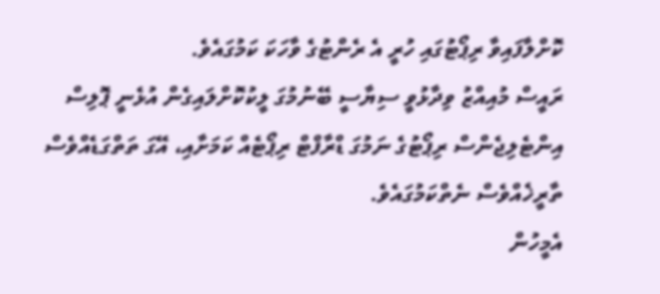ކޮށްލާފައިވާ ރިޕޯޓުގައި ހުރީ އެ ރެންޓުގެ ވާހަކަ ކަމުގައެވެ.
ރައީސް މުއިއްޒު ވިދާޅުވީ ސިޔާސީ ބޭނުމުގަ ލީކުކޮށްލައިގެން އުޅެނީ ޕޮލިސް އިންޓެލިޖެންސް ރިޕޯޓުގެ ނަމުގަ ޑްރާފްޓް ރިޕޯޓެއް ކަމަށާއި، އޭގަ ތަތްގަޑެއްވެސް ތާރީޚެއްވެސް ނެތްކަމުގައެވެ.
އެމީހުން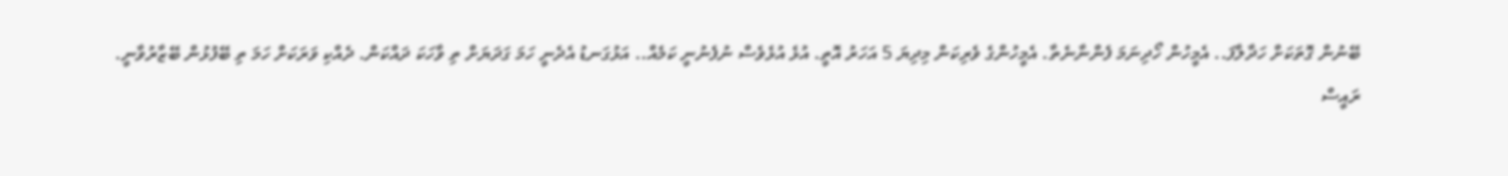ބޭނުން ގޮތަކަށް ހަދާލާފަ.. އެމީހުން ހޯދިނަމަ ފެންނާނެތާ. އެމީހުންގެ ވެރިކަން މިދިޔަ 5 އަހަރު އޮތީ. އުޅެ އުޅެވެސް ނުފެނުނީ ކަމެއް.. އަޅުގަނޑު އެދެނީ ހަމަ ގަދަޔަށް ތި ވާހަކަ ދައްކަން. ދެއްކި ވަރަކަށް ހަމަ ތި ބޭފުޅުން ބޭޒާރުވާނީ.
ރައީސް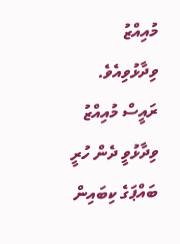މުއިއްޒު ވިދާޅުވިއެވެ.
ރައީސް މުއިއްޒު ވިދާޅުވީ ދެން ހުރީ ބައްޕަގެ ކިބައިން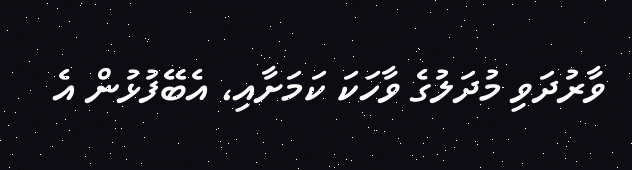ވާރުދަވި މުދަލުގެ ވާހަކަ ކަމަށާއި، އެބޭފުޅުން އެ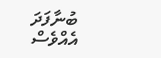ބުނާފަދަ އެއްވެސް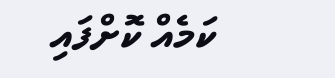ކަމެއް ކޮށްފައި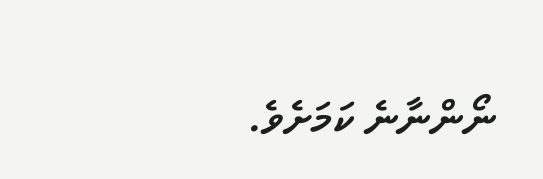ނޯންނާނެ ކަމަށެވެ.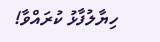ހިޔާލުފާޅު ކުރައްވާ!